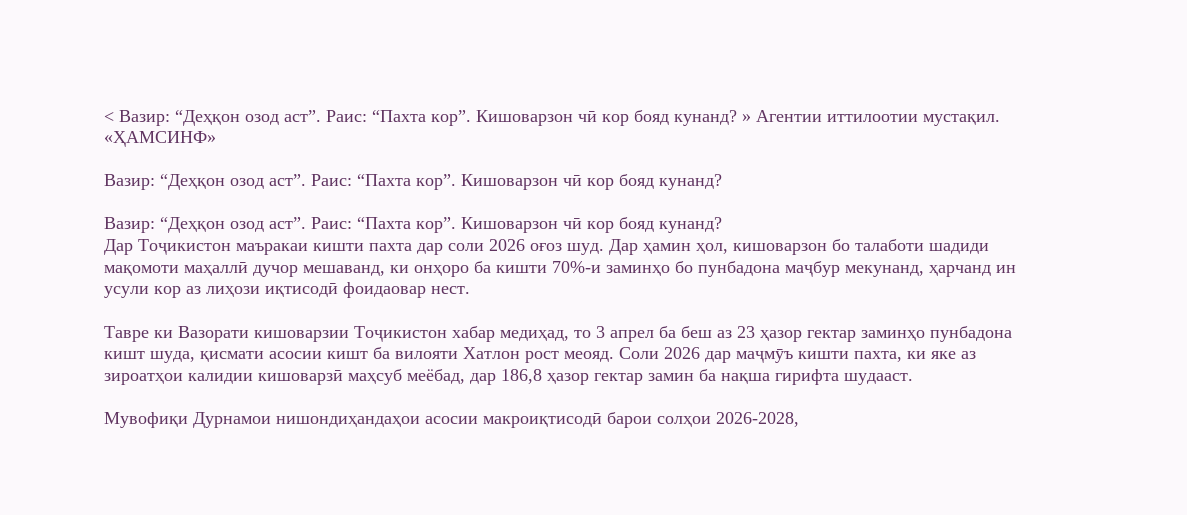< Вазир: “Деҳқон озод аст”. Раис: “Пахта кор”. Кишоварзон чӣ кор бояд кунанд? » Агентии иттилоотии мустақил. «ҲАМСИНФ»

Вазир: “Деҳқон озод аст”. Раис: “Пахта кор”. Кишоварзон чӣ кор бояд кунанд?

Вазир: “Деҳқон озод аст”. Раис: “Пахта кор”. Кишоварзон чӣ кор бояд кунанд?
Дар Тоҷикистон маъракаи кишти пахта дар соли 2026 оғоз шуд. Дар ҳамин ҳол, кишоварзон бо талаботи шадиди мақомоти маҳаллӣ дучор мешаванд, ки онҳоро ба кишти 70%-и заминҳо бо пунбадона маҷбур мекунанд, ҳарчанд ин усули кор аз лиҳози иқтисодӣ фоидаовар нест.

Тавре ки Вазорати кишоварзии Тоҷикистон хабар медиҳад, то 3 апрел ба беш аз 23 ҳазор гектар заминҳо пунбадона кишт шуда, қисмати асосии кишт ба вилояти Хатлон рост меояд. Соли 2026 дар маҷмӯъ кишти пахта, ки яке аз зироатҳои калидии кишоварзӣ маҳсуб меёбад, дар 186,8 ҳазор гектар замин ба нақша гирифта шудааст.

Мувофиқи Дурнамои нишондиҳандаҳои асосии макроиқтисодӣ барои солҳои 2026-2028,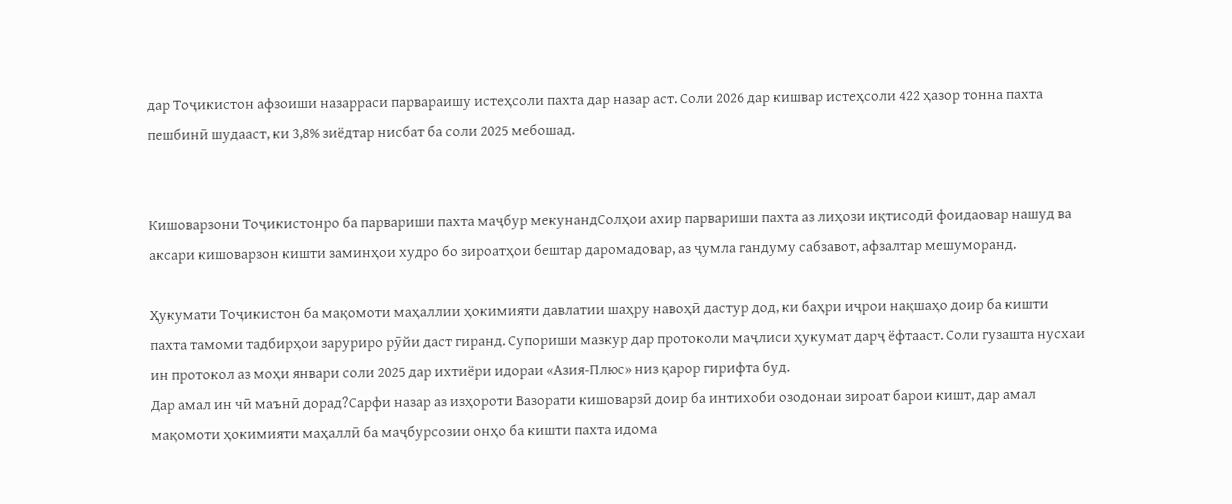дар Тоҷикистон афзоиши назарраси парвараишу истеҳсоли пахта дар назар аст. Соли 2026 дар кишвар истеҳсоли 422 ҳазор тонна пахта пешбинӣ шудааст, ки 3,8% зиёдтар нисбат ба соли 2025 мебошад.


Кишоварзони Тоҷикистонро ба парвариши пахта маҷбур мекунандСолҳои ахир парвариши пахта аз лиҳози иқтисодӣ фоидаовар нашуд ва аксари кишоварзон кишти заминҳои худро бо зироатҳои бештар даромадовар, аз ҷумла гандуму сабзавот, афзалтар мешуморанд.

Ҳукумати Тоҷикистон ба мақомоти маҳаллии ҳокимияти давлатии шаҳру навоҳӣ дастур дод, ки баҳри иҷрои нақшаҳо доир ба кишти пахта тамоми тадбирҳои заруриро рӯйи даст гиранд. Супориши мазкур дар протоколи маҷлиси ҳукумат дарҷ ёфтааст. Соли гузашта нусхаи ин протокол аз моҳи январи соли 2025 дар ихтиёри идораи «Азия-Плюс» низ қарор гирифта буд.
Дар амал ин чӣ маънӣ дорад?Сарфи назар аз изҳороти Вазорати кишоварзӣ доир ба интихоби озодонаи зироат барои кишт, дар амал мақомоти ҳокимияти маҳаллӣ ба маҷбурсозии онҳо ба кишти пахта идома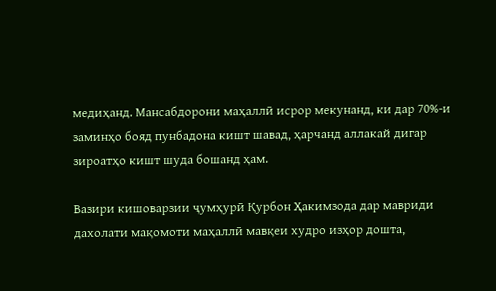медиҳанд. Мансабдорони маҳаллӣ исрор мекунанд, ки дар 70%-и заминҳо бояд пунбадона кишт шавад, ҳарчанд аллакай дигар зироатҳо кишт шуда бошанд ҳам.

Вазири кишоварзии ҷумҳурӣ Қурбон Ҳакимзода дар мавриди дахолати мақомоти маҳаллӣ мавқеи худро изҳор дошта,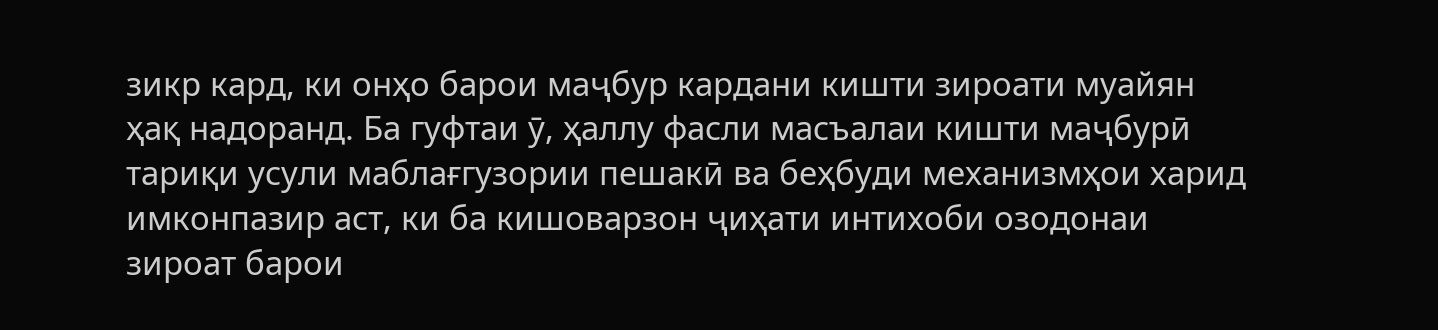зикр кард, ки онҳо барои маҷбур кардани кишти зироати муайян ҳақ надоранд. Ба гуфтаи ӯ, ҳаллу фасли масъалаи кишти маҷбурӣ тариқи усули маблағгузории пешакӣ ва беҳбуди механизмҳои харид имконпазир аст, ки ба кишоварзон ҷиҳати интихоби озодонаи зироат барои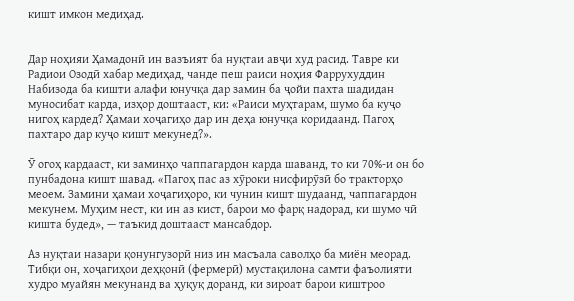кишт имкон медиҳад.


Дар ноҳияи Ҳамадонӣ ин вазъият ба нуқтаи авҷи худ расид. Тавре ки Радиои Озодӣ хабар медиҳад, чанде пеш раиси ноҳия Фаррухуддин Набизода ба кишти алафи юнучқа дар замин ба ҷойи пахта шадидан муносибат карда, изҳор доштааст, ки: «Раиси муҳтарам, шумо ба куҷо нигоҳ кардед? Ҳамаи хоҷагиҳо дар ин деҳа юнучқа коридаанд. Пагоҳ пахтаро дар куҷо кишт мекунед?».

Ӯ огоҳ кардааст, ки заминҳо чаппагардон карда шаванд, то ки 70%-и он бо пунбадона кишт шавад. «Пагоҳ пас аз хӯроки нисфирӯзӣ бо тракторҳо меоем. Замини ҳамаи хоҷагиҳоро, ки чунин кишт шудаанд, чаппагардон мекунем. Муҳим нест, ки ин аз кист, барои мо фарқ надорад, ки шумо чӣ кишта будед», — таъкид доштааст мансабдор.

Аз нуқтаи назари қонунгузорӣ низ ин масъала саволҳо ба миён меорад. Тибқи он, хоҷагиҳои деҳқонӣ (фермерӣ) мустақилона самти фаъолияти худро муайян мекунанд ва ҳуқуқ доранд, ки зироат барои киштроо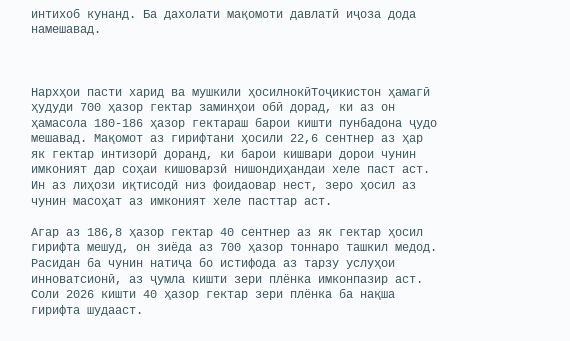интихоб кунанд. Ба дахолати мақомоти давлатӣ иҷоза дода намешавад.



Нархҳои пасти харид ва мушкили ҳосилнокӣТоҷикистон ҳамагӣ ҳудуди 700 ҳазор гектар заминҳои обӣ дорад, ки аз он ҳамасола 180-186 ҳазор гектараш барои кишти пунбадона ҷудо мешавад. Мақомот аз гирифтани ҳосили 22,6 сентнер аз ҳар як гектар интизорӣ доранд, ки барои кишвари дорои чунин имконият дар соҳаи кишоварзӣ нишондиҳандаи хеле паст аст. Ин аз лиҳози иқтисодӣ низ фоидаовар нест, зеро ҳосил аз чунин масоҳат аз имконият хеле пасттар аст.

Агар аз 186,8 ҳазор гектар 40 сентнер аз як гектар ҳосил гирифта мешуд, он зиёда аз 700 ҳазор тоннаро ташкил медод. Расидан ба чунин натиҷа бо истифода аз тарзу услуҳои инноватсионӣ, аз ҷумла кишти зери плёнка имконпазир аст. Соли 2026 кишти 40 ҳазор гектар зери плёнка ба нақша гирифта шудааст.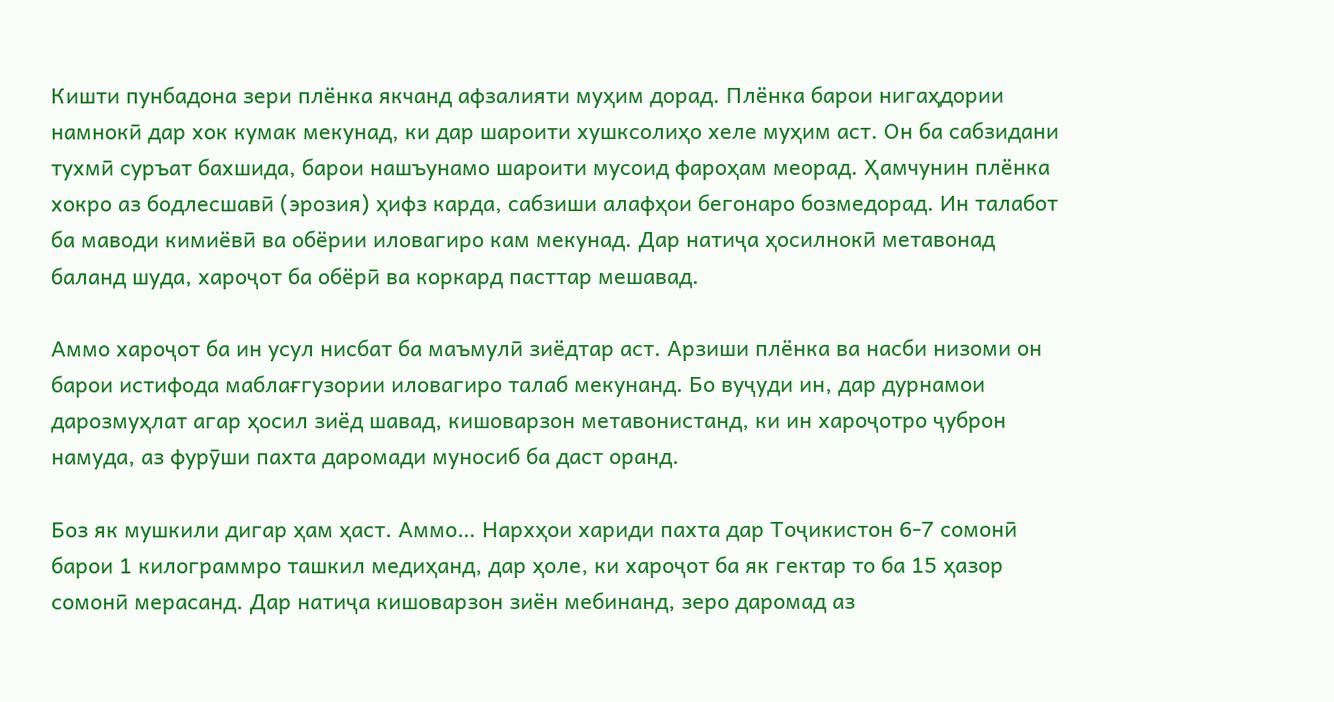Кишти пунбадона зери плёнка якчанд афзалияти муҳим дорад. Плёнка барои нигаҳдории намнокӣ дар хок кумак мекунад, ки дар шароити хушксолиҳо хеле муҳим аст. Он ба сабзидани тухмӣ суръат бахшида, барои нашъунамо шароити мусоид фароҳам меорад. Ҳамчунин плёнка хокро аз бодлесшавӣ (эрозия) ҳифз карда, сабзиши алафҳои бегонаро бозмедорад. Ин талабот ба маводи кимиёвӣ ва обёрии иловагиро кам мекунад. Дар натиҷа ҳосилнокӣ метавонад баланд шуда, хароҷот ба обёрӣ ва коркард пасттар мешавад.

Аммо хароҷот ба ин усул нисбат ба маъмулӣ зиёдтар аст. Арзиши плёнка ва насби низоми он барои истифода маблағгузории иловагиро талаб мекунанд. Бо вуҷуди ин, дар дурнамои дарозмуҳлат агар ҳосил зиёд шавад, кишоварзон метавонистанд, ки ин хароҷотро ҷуброн намуда, аз фурӯши пахта даромади муносиб ба даст оранд.

Боз як мушкили дигар ҳам ҳаст. Аммо… Нархҳои хариди пахта дар Тоҷикистон 6-7 сомонӣ барои 1 килограммро ташкил медиҳанд, дар ҳоле, ки хароҷот ба як гектар то ба 15 ҳазор сомонӣ мерасанд. Дар натиҷа кишоварзон зиён мебинанд, зеро даромад аз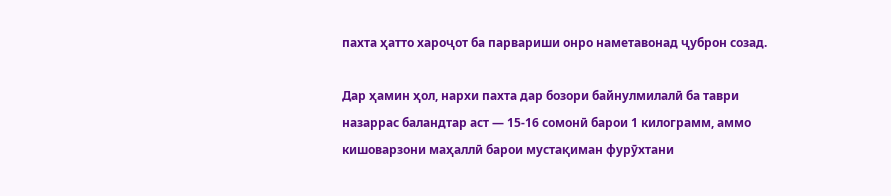пахта ҳатто хароҷот ба парвариши онро наметавонад ҷуброн созад.

Дар ҳамин ҳол, нархи пахта дар бозори байнулмилалӣ ба таври назаррас баландтар аст — 15-16 сомонӣ барои 1 килограмм, аммо кишоварзони маҳаллӣ барои мустақиман фурӯхтани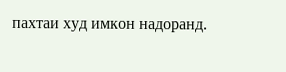пахтаи худ имкон надоранд.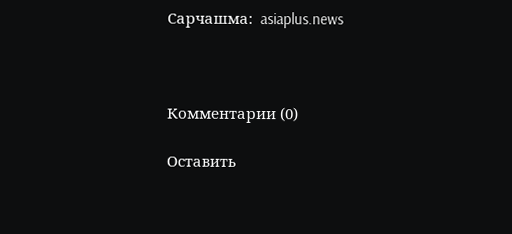Сарчашма:  asiaplus.news



Комментарии (0)

Оставить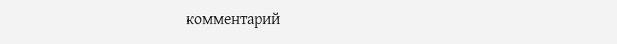комментарий